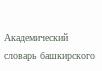Академический словарь башкирского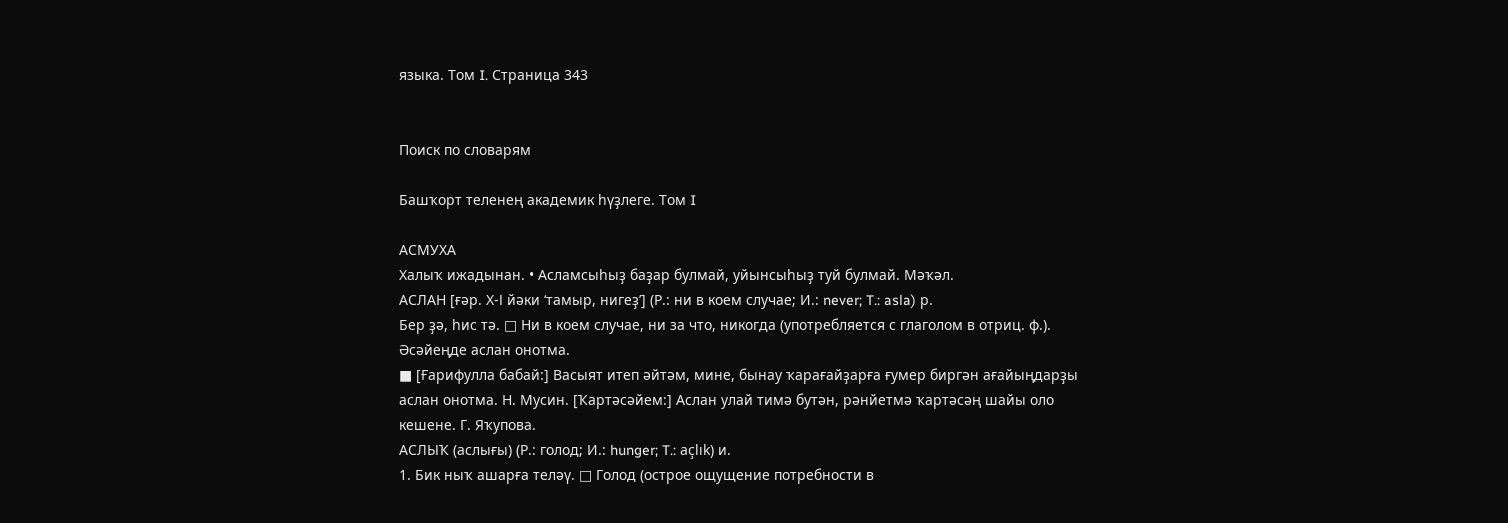языка. Том I. Страница 343


Поиск по словарям

Башҡорт теленең академик һүҙлеге. Том I

АСМУХА
Халыҡ ижадынан. • Асламсыһыҙ баҙар булмай, уйынсыһыҙ туй булмай. Мәҡәл.
АСЛАН [ғәр. Х-l йәки ‘тамыр, нигеҙ’] (Р.: ни в коем случае; И.: never; T.: asla) р.
Бер ҙә, һис тә. □ Ни в коем случае, ни за что, никогда (употребляется с глаголом в отриц. ф.). Әсәйеңде аслан онотма.
■ [Ғарифулла бабай:] Васыят итеп әйтәм, мине, бынау ҡарағайҙарға ғумер биргән ағайыңдарҙы аслан онотма. Н. Мусин. [Ҡартәсәйем:] Аслан улай тимә бутән, рәнйетмә ҡартәсәң шайы оло кешене. Г. Яҡупова.
АСЛЫҠ (аслығы) (Р.: голод; И.: hunger; T.: açlık) и.
1. Бик ныҡ ашарға теләү. □ Голод (острое ощущение потребности в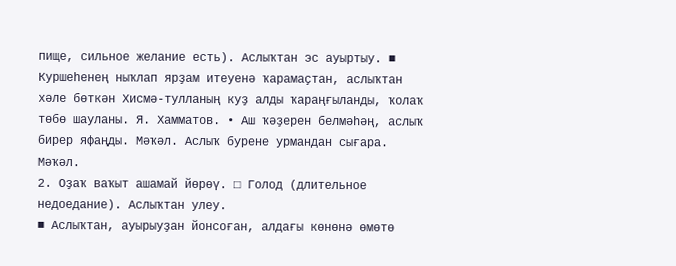пище, сильное желание есть). Аслыҡтан эс ауыртыу. ■ Куршеһенең ныҡлап ярҙам итеуенә ҡарамаҫтан, аслыҡтан хәле бөткән Хисмә-тулланың куҙ алды ҡараңғыланды, ҡолаҡ төбө шауланы. Я. Хамматов. • Аш ҡәҙерен белмәһәң, аслыҡ бирер яфаңды. Мәҡәл. Аслыҡ бурене урмандан сығара. Мәҡәл.
2. Оҙаҡ ваҡыт ашамай йөрөү. □ Голод (длительное недоедание). Аслыҡтан улеу.
■ Аслыҡтан, ауырыуҙан йонсоған, алдағы көнөнә өмөтө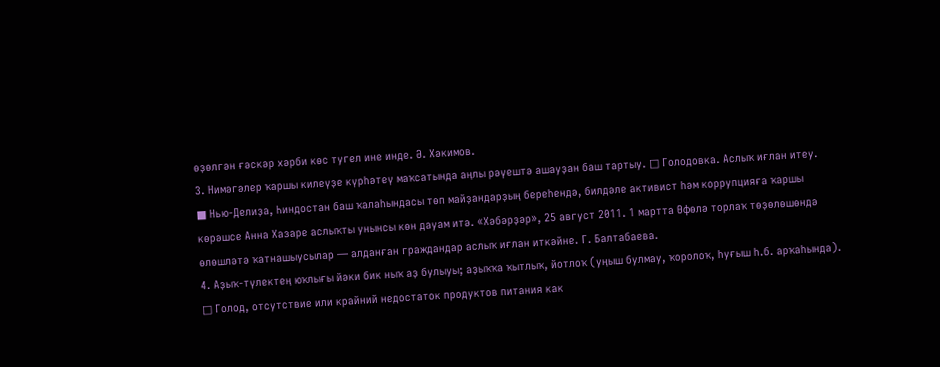өҙөлгән ғәскәр хәрби көс тугел ине инде. Ә. Хәкимов.
3. Нимәгәлер ҡаршы килеүҙе күрһәтеү маҡсатында аңлы рәүештә ашауҙан баш тартыу. □ Голодовка. Аслыҡ иғлан итеу.
■ Нью-Делиҙа, Һиндостан баш ҡалаһындасы төп майҙандарҙың береһендә, билдәле активист һәм коррупцияға ҡаршы көрәшсе Анна Хазаре аслыҡты унынсы көн дауам итә. «Хәбәрҙәр», 25 август 2011. 1 мартта Өфөлә торлаҡ төҙөлөшөндә өлөшләтә ҡатнашыусылар — алданған граждандар аслыҡ иғлан иткәйне. Г. Балтабаева.
4. Аҙыҡ-түлектең юҡлығы йәки бик ныҡ аҙ булыуы; аҙыҡҡа ҡытлыҡ, йотлоҡ (уңыш булмау, ҡоролоҡ, һуғыш һ.б. арҡаһында). □ Голод, отсутствие или крайний недостаток продуктов питания как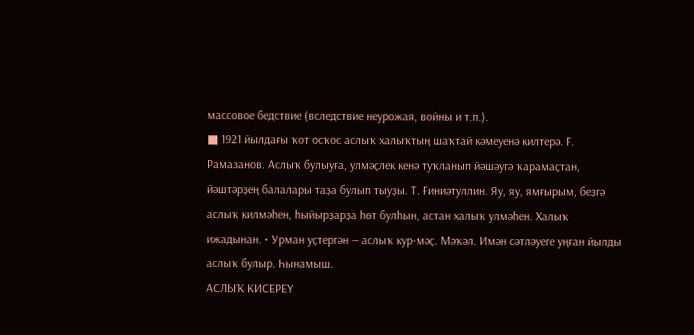массовое бедствие (вследствие неурожая, войны и т.п.).
■ 1921 йылдағы ҡот осҡос аслыҡ халыҡтың шаҡтай кәмеуенә килтерә. Ғ. Рамазанов. Аслыҡ булыуға, улмәҫлек кенә туҡланып йәшәугә ҡарамаҫтан, йәштәрҙең балалары таҙа булып тыуҙы. Т. Ғиниәтуллин. Яу, яу, ямғырым, беҙгә аслыҡ килмәһен, һыйырҙарҙа һөт булһын, астан халыҡ улмәһен. Халыҡ ижадынан. • Урман уҫтергән — аслыҡ кур-мәҫ. Мәҡәл. Имән сәтләуеге уңған йылды аслыҡ булыр. Һынамыш.
АСЛЫҠ КИСЕРЕҮ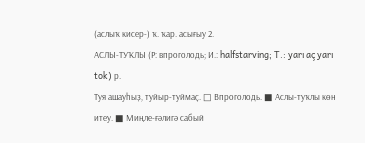(аслыҡ кисер-) ҡ. ҡар. асығыу 2.
АСЛЫ-ТУҠЛЫ (Р: впроголодь; И.: halfstarving; T.: yarı aç yarı tok) р.
Туя ашауһыҙ, туйыр-туймаҫ. □ Впроголодь. ■ Аслы-туҡлы көн итеу. ■ Миңле-ғәлигә сабый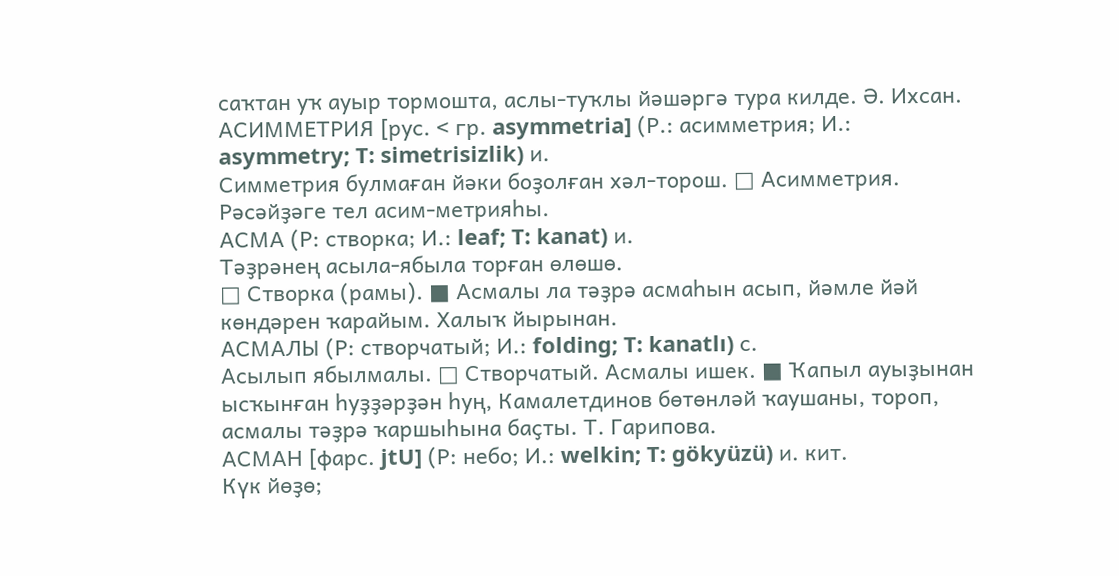саҡтан уҡ ауыр тормошта, аслы-туҡлы йәшәргә тура килде. Ә. Ихсан.
АСИММЕТРИЯ [рус. < гр. asymmetria] (Р.: асимметрия; И.: asymmetry; T: simetrisizlik) и.
Симметрия булмаған йәки боҙолған хәл-торош. □ Асимметрия. Рәсәйҙәге тел асим-метрияһы.
АСМА (Р: створка; И.: leaf; T: kanat) и.
Тәҙрәнең асыла-ябыла торған өлөшө.
□ Створка (рамы). ■ Асмалы ла тәҙрә асмаһын асып, йәмле йәй көндәрен ҡарайым. Халыҡ йырынан.
АСМАЛЫ (Р: створчатый; И.: folding; T: kanatlı) с.
Асылып ябылмалы. □ Створчатый. Асмалы ишек. ■ Ҡапыл ауыҙынан ысҡынған һуҙҙәрҙән һуң, Камалетдинов бөтөнләй ҡаушаны, тороп, асмалы тәҙрә ҡаршыһына баҫты. Т. Гарипова.
АСМАН [фарс. jtU] (Р: небо; И.: welkin; T: gökyüzü) и. кит.
Күк йөҙө;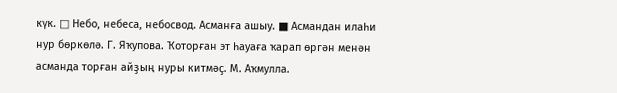күк. □ Небо, небеса, небосвод. Асманға ашыу. ■ Асмандан илаһи нур бөркөлә. Г. Яҡупова. Ҡоторған эт һауаға ҡарап өргән менән асманда торған айҙың нуры китмәҫ. М. Аҡмулла.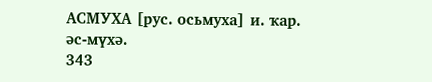АСМУХА [рус. осьмуха] и. ҡар. әс-мүхә.
343